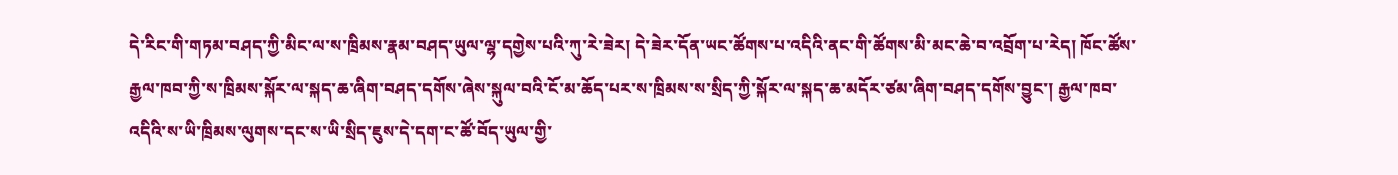དེ་རིང་གི་གཏམ་བཤད་ཀྱི་མིང་ལ་ས་ཁྲིམས་རྣམ་བཤད་ཡུལ་ལྷ་དགྱེས་པའི་ཀུ་རེ་ཟེར། དེ་ཟེར་དོན་ཡང་ཚོགས་པ་འདིའི་ནང་གི་ཚོགས་མི་མང་ཆེ་བ་འབྲོག་པ་རེད། ཁོང་ཚོས་རྒྱལ་ཁབ་ཀྱི་ས་ཁྲིམས་སྐོར་ལ་སྐད་ཆ་ཞིག་བཤད་དགོས་ཞེས་སྐུལ་བའི་ངོ་མ་ཆོད་པར་ས་ཁྲིམས་ས་སྲིད་ཀྱི་སྐོར་ལ་སྐད་ཆ་མདོར་ཙམ་ཞིག་བཤད་དགོས་བྱུང་། རྒྱལ་ཁབ་འདིའི་ས་ཡི་ཁྲིམས་ལུགས་དང་ས་ཡི་སྲིད་ཇུས་དེ་དག་ང་ཚོ་བོད་ཡུལ་གྱི་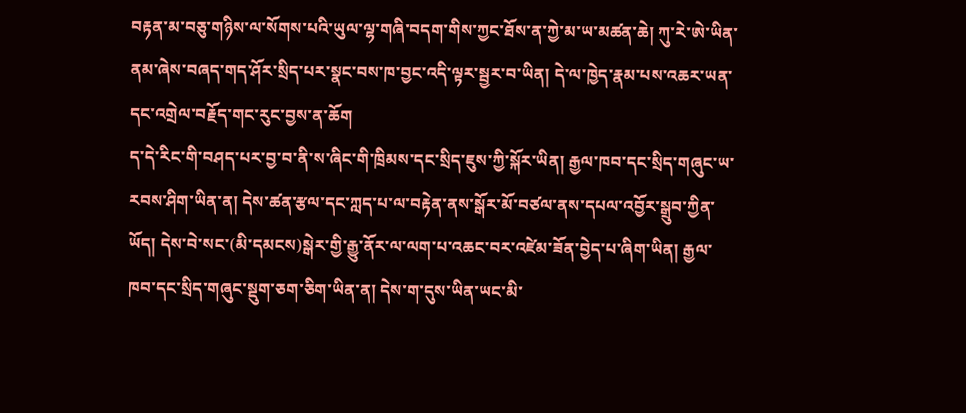བརྟན་མ་བཅུ་གཉིས་ལ་སོགས་པའི་ཡུལ་ལྷ་གཞི་བདག་གིས་ཀྱང་ཐོས་ན་ཀྱེ་མ་ཡ་མཚན་ཆེ། ཀུ་རེ་ཨེ་ཡིན་ནམ་ཞེས་བཞད་གད་ཤོར་སྲིད་པར་སྣང་བས་ཁ་བྱང་འདི་ལྟར་སྦྱར་བ་ཡིན། དེ་ལ་ཁྱེད་རྣམ་པས་འཆར་ཡན་དང་འགྲེལ་བརྗོད་གང་རུང་བྱས་ན་ཆོག
ད་དེ་རིང་གི་བཤད་པར་བྱ་བ་ནི་ས་ཞིང་གི་ཁྲིམས་དང་སྲིད་ཇུས་ཀྱི་སྐོར་ཡིན། རྒྱལ་ཁབ་དང་སྲིད་གཞུང་ཡ་རབས་ཤིག་ཡིན་ན། དེས་ཚན་རྩལ་དང་ཀླད་པ་ལ་བརྟེན་ནས་སྒོར་མོ་བཙལ་ནས་དཔལ་འབྱོར་སྒྲུབ་ཀྱིན་ཡོད། དེས་བེ་སང་(མི་དམངས)སྒེར་གྱི་རྒྱུ་ནོར་ལ་ལག་པ་འཆང་བར་འཛེམ་ཟོན་བྱེད་པ་ཞིག་ཡིན། རྒྱལ་ཁབ་དང་སྲིད་གཞུང་སྡུག་ཅག་ཅིག་ཡིན་ན། དེས་ག་དུས་ཡིན་ཡང་མི་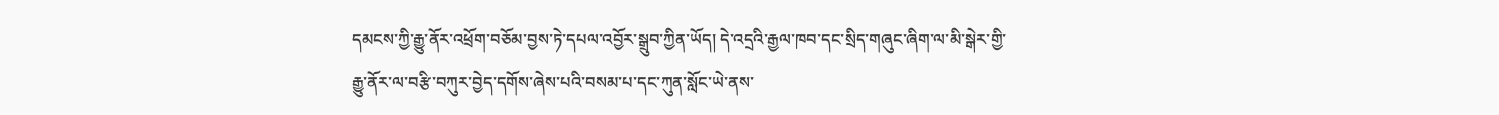དམངས་ཀྱི་རྒྱུ་ནོར་འཕྲོག་བཅོམ་བྱས་ཏེ་དཔལ་འབྱོར་སྒྲུབ་ཀྱིན་ཡོད། དེ་འདྲའི་རྒྱལ་ཁབ་དང་སྲིད་གཞུང་ཞིག་ལ་མི་སྒེར་གྱི་རྒྱུ་ནོར་ལ་བརྩི་བཀུར་བྱེད་དགོས་ཞེས་པའི་བསམ་པ་དང་ཀུན་སློང་ཡེ་ནས་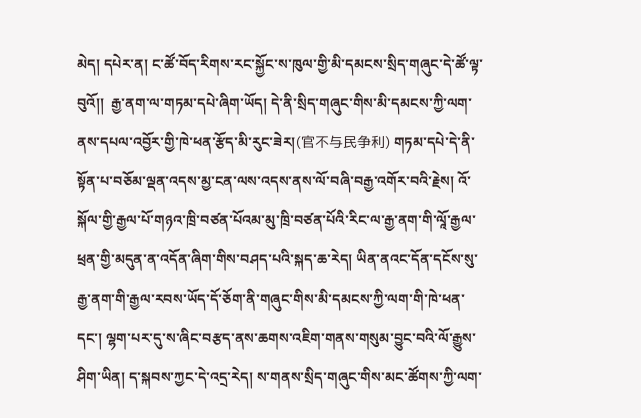མེད། དཔེར་ན། ང་ཚོ་བོད་རིགས་རང་སྐྱོང་ས་ཁུལ་གྱི་མི་དམངས་སྲིད་གཞུང་དེ་ཚོ་ལྟ་བུའོ།།  རྒྱ་ནག་ལ་གཏམ་དཔེ་ཞིག་ཡོད། དེ་ནི་སྲིད་གཞུང་གིས་མི་དམངས་ཀྱི་ལག་ནས་དཔལ་འབྱོར་གྱི་ཁེ་ཕན་རྩོད་མི་རུང་ཟེར།(官不与民争利) གཏམ་དཔེ་དེ་ནི་སྟོན་པ་བཅོམ་ལྡན་འདས་མྱ་ངན་ལས་འདས་ནས་ལོ་བཞི་བརྒྱ་འགོར་བའི་རྗེས། འོ་སྐོལ་གྱི་རྒྱལ་པོ་གཉའ་ཁྲི་བཙན་པོའམ་མུ་ཁྲི་བཙན་པོའི་རིང་ལ་རྒྱ་ནག་གི་ལཱོ་རྒྱལ་ཕྲན་གྱི་མདུན་ན་འདོན་ཞིག་གིས་བཤད་པའི་སྐད་ཆ་རེད། ཡིན་ནའང་དོན་དངོས་སུ་རྒྱ་ནག་གི་རྒྱལ་རབས་ཡོད་དོ་ཅོག་ནི་གཞུང་གིས་མི་དམངས་ཀྱི་ལག་གི་ཁེ་ཕན་དང་། ལྷག་པར་དུ་ས་ཞིང་བརྩད་ནས་ཆགས་འཇིག་གནས་གསུམ་བྱུང་བའི་ལོ་རྒྱུས་ཤིག་ཡིན། ད་སྐབས་ཀྱང་དེ་འདྲ་རེད། ས་གནས་སྲིད་གཞུང་གིས་མང་ཚོགས་ཀྱི་ལག་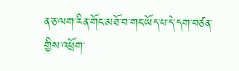ན་ཅ་ལག་རིན་གོང་མཐོ་བ་གང་ཡོད་པ་དེ་དག་བཙན་གྱིས་འཕྲོག་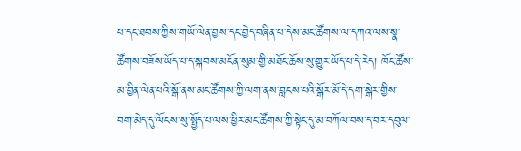པ་དང་ཐབས་ཀྱིས་གཡོ་ལེན་བྱས་དང་བྱེད་བཞིན་པ་དེས་མང་ཚོགས་ལ་དཀའ་ལས་སྣ་ཚོགས་བཟོས་ཡོད་པ་ད་སྐབས་མངོན་སུམ་གྱི་མཐོང་ཆོས་སུ་གྱུར་ཡོད་པ་དེ་རེད། ཁོང་ཚོས་མ་བྱིན་ལེན་པའི་སྒོ་ནས་མང་ཚོགས་ཀྱི་ལག་ནས་བླངས་པའི་སྒོར་མོ་དེ་དག་སྒེར་གྱིས་བག་མེད་དུ་ལོངས་སུ་སྤྱོད་པ་ལས་ཕྱིར་མང་ཚོགས་ཀྱི་སྟེང་དུ་མ་བཀོལ་བས་ད་བར་དབུལ་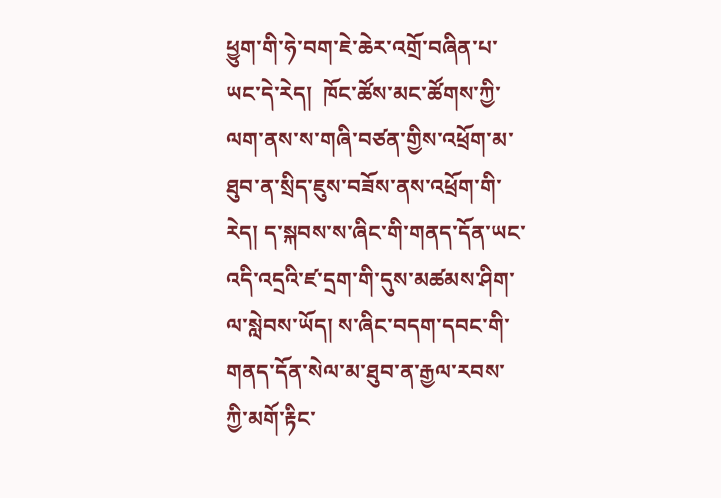ཕྱུག་གི་ཧེ་བག་ཇེ་ཆེར་འགྲོ་བཞིན་པ་ཡང་དེ་རེད།  ཁོང་ཚོས་མང་ཚོགས་ཀྱི་ལག་ནས་ས་གཞི་བཙན་གྱིས་འཕྲོག་མ་ཐུབ་ན་སྲིད་ཇུས་བཟོས་ནས་འཕྲོག་གི་རེད། ད་སྐབས་ས་ཞིང་གི་གནད་དོན་ཡང་འདི་འདྲའི་ཛ་དྲག་གི་དུས་མཚམས་ཤིག་ལ་སླེབས་ཡོད། ས་ཞིང་བདག་དབང་གི་གནད་དོན་སེལ་མ་ཐུབ་ན་རྒྱལ་རབས་ཀྱི་མགོ་རྟིང་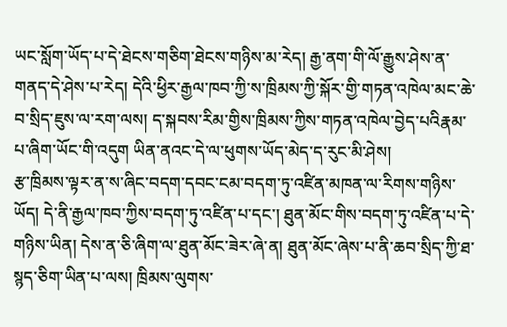ཡང་སློག་ཡོད་པ་དེ་ཐེངས་གཅིག་ཐེངས་གཉིས་མ་རེད། རྒྱ་ནག་གི་ལོ་རྒྱུས་ཤེས་ན་གནད་དེ་ཤེས་པ་རེད། དེའི་ཕྱིར་རྒྱལ་ཁབ་ཀྱི་ས་ཁྲིམས་ཀྱི་སྐོར་གྱི་གཏན་འཁེལ་མང་ཆེ་བ་སྲིད་ཇུས་ལ་རག་ལས། ད་སྐབས་རིམ་གྱིས་ཁྲིམས་ཀྱིས་གཏན་འཁེལ་བྱེད་པའིརྣམ་པ་ཞིག་ཡོང་གི་འདུག ཡིན་ནའང་དེ་ལ་ཕུགས་ཡོད་མེད་ད་རུང་མི་ཤེས།
རྩ་ཁྲིམས་ལྟར་ན་ས་ཞིང་བདག་དབང་ངམ་བདག་ཏུ་འཛིན་མཁན་ལ་རིགས་གཉིས་ཡོད། དེ་ནི་རྒྱལ་ཁབ་ཀྱིས་བདག་ཏུ་འཛིན་པ་དང་། ཐུན་མོང་གིས་བདག་ཏུ་འཛིན་པ་དེ་གཉིས་ཡིན། དེས་ན་ཅི་ཞིག་ལ་ཐུན་མོང་ཟེར་ཞེ་ན། ཐུན་མོང་ཞེས་པ་ནི་ཆབ་སྲིད་ཀྱི་ཐ་སྙད་ཅིག་ཡིན་པ་ལས། ཁྲིམས་ལུགས་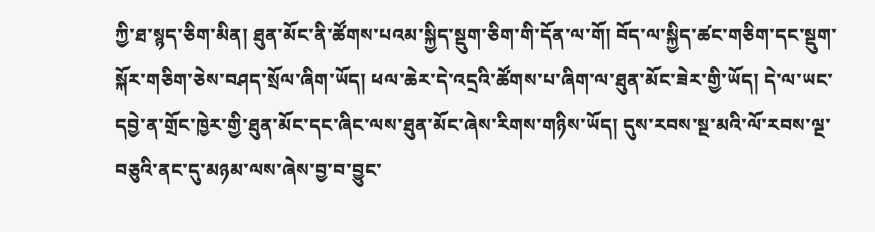ཀྱི་ཐ་སྙད་ཅིག་མིན། ཐུན་མོང་ནི་ཚོགས་པའམ་སྐྱིད་སྡུག་ཅིག་གི་དོན་ལ་གོ། བོད་ལ་སྐྱིད་ཚང་གཅིག་དང་སྡུག་སྐོར་གཅིག་ཅེས་བཤད་སྲོལ་ཞིག་ཡོད། ཕལ་ཆེར་དེ་འདྲའི་ཚོགས་པ་ཞིག་ལ་ཐུན་མོང་ཟེར་གྱི་ཡོད། དེ་ལ་ཡང་དབྱེ་ན་གྲོང་ཁྱེར་གྱི་ཐུན་མོང་དང་ཞིང་ལས་ཐུན་མོང་ཞེས་རིགས་གཉིས་ཡོད། དུས་རབས་སྔ་མའི་ལོ་རབས་ལྔ་བཅུའི་ནང་དུ་མཉམ་ལས་ཞེས་བྱ་བ་བྱུང་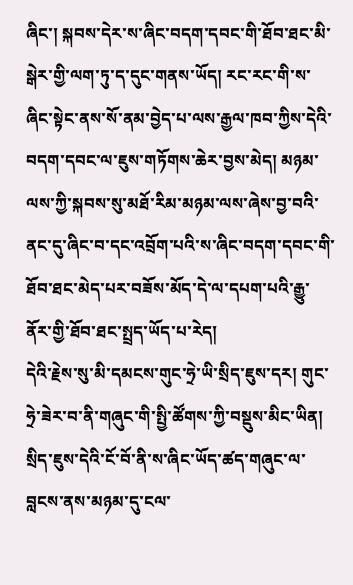ཞིང་། སྐབས་དེར་ས་ཞིང་བདག་དབང་གི་ཐོབ་ཐང་མི་སྒེར་གྱི་ལག་ཏུ་ད་དུང་གནས་ཡོད། རང་རང་གི་ས་ཞིང་སྟེང་ནས་སོ་ནམ་བྱེད་པ་ལས་རྒྱལ་ཁབ་ཀྱིས་དེའི་བདག་དབང་ལ་ཇུས་གཏོགས་ཆེར་བྱས་མེད། མཉམ་ལས་ཀྱི་སྐབས་སུ་མཐོ་རིམ་མཉམ་ལས་ཞེས་བྱ་བའི་ནང་དུ་ཞིང་བ་དང་འབྲོག་པའི་ས་ཞིང་བདག་དབང་གི་ཐོབ་ཐང་མེད་པར་བཟོས་མོད་དེ་ལ་དཔག་པའི་རྒྱུ་ནོར་གྱི་ཐོབ་ཐང་སྤྲད་ཡོད་པ་རེད།
དེའི་རྗེས་སུ་མི་དམངས་གུང་ཧྲེ་ཡི་སྲིད་ཇུས་དར། གུང་ཧྲེ་ཟེར་བ་ནི་གཞུང་གི་སྤྱི་ཚོགས་ཀྱི་བསྡུས་མིང་ཡིན། སྲིད་ཇུས་དེའི་ངོ་བོ་ནི་ས་ཞིང་ཡོད་ཚད་གཞུང་ལ་བླངས་ནས་མཉམ་དུ་ངལ་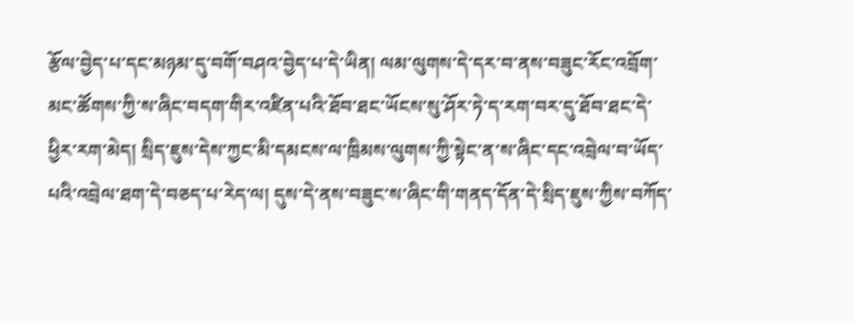རྩོལ་བྱེད་པ་དང་མཉམ་དུ་བགོ་བཤའ་བྱེད་པ་དེ་ཡིན། ལམ་ལུགས་དེ་དར་བ་ནས་བཟུང་རོང་འབྲོག་མང་ཚོགས་ཀྱི་ས་ཞིང་བདག་གིར་འཛིན་པའི་ཐོབ་ཐང་ཡོངས་སུ་ཤོར་ཏེ་ད་རག་བར་དུ་ཐོབ་ཐང་དེ་ཕྱིར་རག་མེད། སྲིད་ཇུས་དེས་ཀྱང་མི་དམངས་ལ་ཁྲིམས་ལུགས་ཀྱི་སྟེང་ན་ས་ཞིང་དང་འབྲེལ་བ་ཡོད་པའི་འབྲེལ་ཐག་དེ་བཅད་པ་རེད་ལ། དུས་དེ་ནས་བཟུང་ས་ཞིང་གི་གནད་དོན་དེ་སྲིད་ཇུས་ཀྱིས་བཀོད་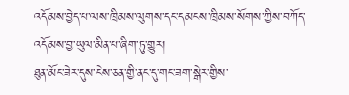འདོམས་བྱེད་པ་ལས་ཁྲིམས་ལུགས་དང་དམངས་ཁྲིམས་སོགས་ཀྱིས་བཀོད་འདོམས་བྱ་ཡུལ་མིན་པ་ཞིག་ཏུ་གྱུར།
ཐུན་མོང་ཟེར་དུས་ངེས་ཅན་གྱི་ནང་དུ་གང་ཟག་སྒེར་གྱིས་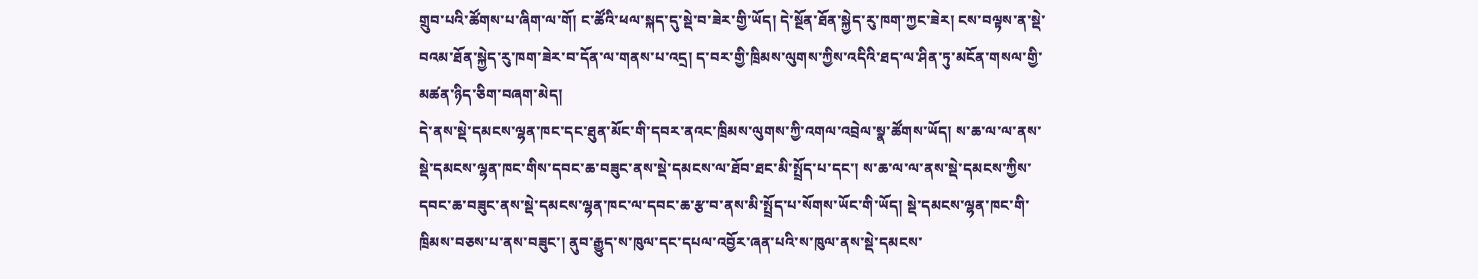གྲུབ་པའི་ཚོགས་པ་ཞིག་ལ་གོ། ང་ཚོའི་ཕལ་སྐད་དུ་སྡེ་བ་ཟེར་གྱི་ཡོད། དེ་སྔོན་ཐོན་སྐྱེད་རུ་ཁག་ཀྱང་ཟེར། ངས་བལྟས་ན་སྡེ་བའམ་ཐོན་སྐྱེད་རུ་ཁག་ཟེར་བ་དོན་ལ་གནས་པ་འདྲ། ད་བར་གྱི་ཁྲིམས་ལུགས་ཀྱིས་འདིའི་ཐད་ལ་ཤིན་ཏུ་མངོན་གསལ་གྱི་མཚན་ཉིད་ཅིག་བཞག་མེད།
དེ་ནས་སྡེ་དམངས་ལྷན་ཁང་དང་ཐུན་མོང་གི་དབར་ནའང་ཁྲིམས་ལུགས་ཀྱི་འགལ་འབྲེལ་སྣ་ཚོགས་ཡོད། ས་ཆ་ལ་ལ་ནས་སྡེ་དམངས་ལྷན་ཁང་གིས་དབང་ཆ་བཟུང་ནས་སྡེ་དམངས་ལ་ཐོབ་ཐང་མི་སྤྲོད་པ་དང་། ས་ཆ་ལ་ལ་ནས་སྡེ་དམངས་ཀྱིས་དབང་ཆ་བཟུང་ནས་སྡེ་དམངས་ལྷན་ཁང་ལ་དབང་ཆ་རྩ་བ་ནས་མི་སྤྲོད་པ་སོགས་ཡོང་གི་ཡོད། སྡེ་དམངས་ལྷན་ཁང་གི་ཁྲིམས་བཅས་པ་ནས་བཟུང་། ནུབ་རྒྱུད་ས་ཁུལ་དང་དཔལ་འབྱོར་ཞན་པའི་ས་ཁུལ་ནས་སྡེ་དམངས་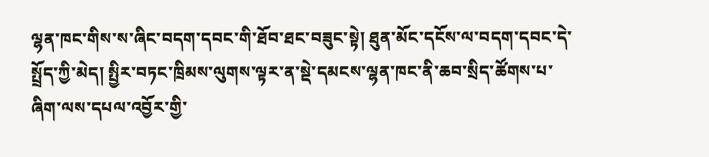ལྷན་ཁང་གིས་ས་ཞིང་བདག་དབང་གི་ཐོབ་ཐང་བཟུང་སྟེ། ཐུན་མོང་དངོས་ལ་བདག་དབང་དེ་སྤྲོད་ཀྱི་མེད། སྤྱིར་བཏང་ཁྲིམས་ལུགས་ལྟར་ན་སྡེ་དམངས་ལྷན་ཁང་ནི་ཆབ་སྲིད་ཚོགས་པ་ཞིག་ལས་དཔལ་འབྱོར་གྱི་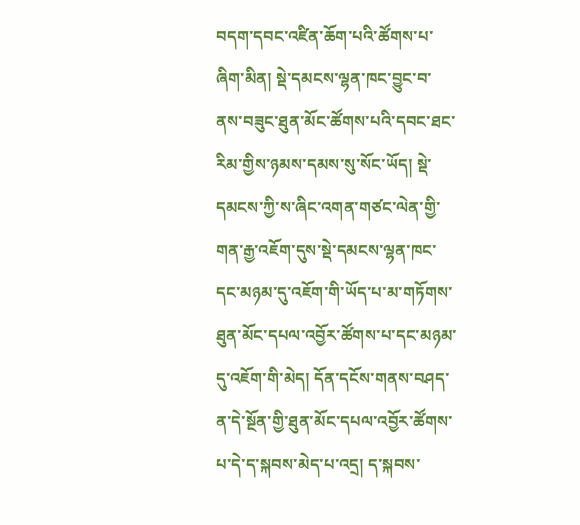བདག་དབང་འཛིན་ཆོག་པའི་ཚོགས་པ་ཞིག་མིན། སྡེ་དམངས་ལྷན་ཁང་བྱུང་བ་ནས་བཟུང་ཐུན་མོང་ཚོགས་པའི་དབང་ཐང་རིམ་གྱིས་ཉམས་དམས་སུ་སོང་ཡོད། སྡེ་དམངས་ཀྱི་ས་ཞིང་འགན་གཙང་ལེན་གྱི་གན་རྒྱ་འཇོག་དུས་སྡེ་དམངས་ལྷན་ཁང་དང་མཉམ་དུ་འཇོག་གི་ཡོད་པ་མ་གཏོགས་ཐུན་མོང་དཔལ་འབྱོར་ཚོགས་པ་དང་མཉམ་དུ་འཇོག་གི་མེད། དོན་དངོས་གནས་བཤད་ན་དེ་སྔོན་གྱི་ཐུན་མོང་དཔལ་འབྱོར་ཚོགས་པ་དེ་ད་སྐབས་མེད་པ་འདྲ། ད་སྐབས་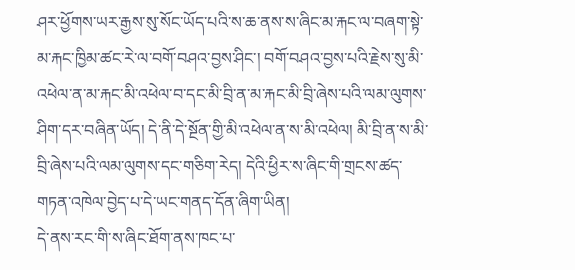ཤར་ཕྱོགས་ཡར་རྒྱས་སུ་སོང་ཡོད་པའི་ས་ཆ་ནས་ས་ཞིང་མ་རྐང་ལ་བཞག་སྟེ་མ་རྐང་ཁྱིམ་ཚང་རེ་ལ་བགོ་བཤའ་བྱས་ཤིང་། བགོ་བཤའ་བྱས་པའི་རྗེས་སུ་མི་འཕེལ་ན་མ་རྐང་མི་འཕེལ་བ་དང་མི་བྲི་ན་མ་རྐང་མི་བྲི་ཞེས་པའི་ལམ་ལུགས་ཤིག་དར་བཞིན་ཡོད། དེ་ནི་དེ་སྔོན་གྱི་མི་འཕེལ་ན་ས་མི་འཕེལ། མི་བྲི་ན་ས་མི་བྲི་ཞེས་པའི་ལམ་ལུགས་དང་གཅིག་རེད། དེའི་ཕྱིར་ས་ཞིང་གི་གྲངས་ཚད་གཏན་འཁེལ་བྱེད་པ་དེ་ཡང་གནད་དོན་ཞིག་ཡིན།
དེ་ནས་རང་གི་ས་ཞིང་ཐོག་ནས་ཁང་པ་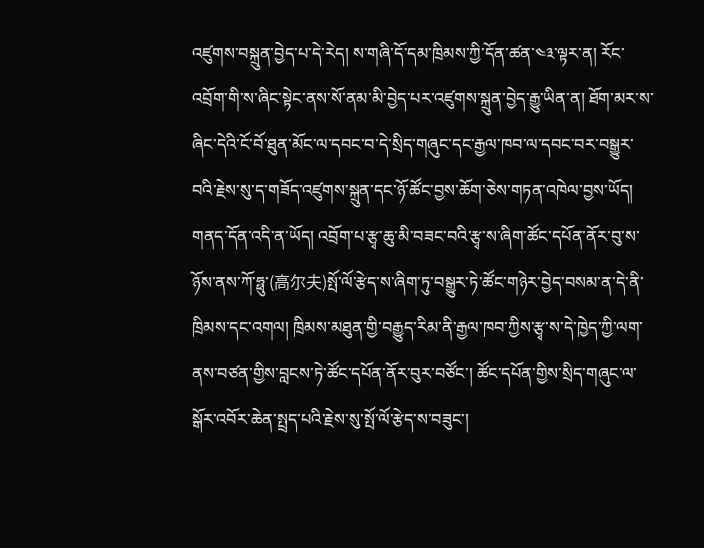འཛུགས་བསྐྲུན་བྱེད་པ་དེ་རེད། ས་གཞི་དོ་དམ་ཁྲིམས་ཀྱི་དོན་ཚན་༤༣་ལྟར་ན། རོང་འབྲོག་གི་ས་ཞིང་སྟེང་ནས་སོ་ནམ་མི་བྱེད་པར་འཛུགས་སྐྲུན་བྱེད་རྒྱུ་ཡིན་ན། ཐོག་མར་ས་ཞིང་དེའི་ངོ་བོ་ཐུན་མོང་ལ་དབང་བ་དེ་སྲིད་གཞུང་དང་རྒྱལ་ཁབ་ལ་དབང་བར་བསྒྱུར་བའི་རྗེས་སུ་ད་གཟོད་འཛུགས་སྐྲུན་དང་ཉོ་ཚོང་བྱས་ཆོག་ཅེས་གཏན་འཁེལ་བྱས་ཡོད། གནད་དོན་འདི་ན་ཡོད། འབྲོག་པ་རྩྭ་ཆུ་མི་བཟང་བའི་རྩྭ་ས་ཞིག་ཚོང་དཔོན་ནོར་བུ་ས་ཉོས་ནས་ཀོ་ཧྥུ་(高尔夫)སྤོ་ལོ་རྩེད་ས་ཞིག་ཏུ་བསྒྱུར་ཏེ་ཚོང་གཉེར་བྱེད་བསམ་ན་དེ་ནི་ཁྲིམས་དང་འགལ། ཁྲིམས་མཐུན་གྱི་བརྒྱུད་རིམ་ནི་རྒྱལ་ཁབ་ཀྱིས་རྩྭ་ས་དེ་ཁྱེད་ཀྱི་ལག་ནས་བཙན་གྱིས་བླངས་ཏེ་ཚོང་དཔོན་ནོར་བུར་བཙོང་། ཚོང་དཔོན་གྱིས་སྲིད་གཞུང་ལ་སྒོར་འབོར་ཆེན་སྤྲད་པའི་རྗེས་སུ་སྤོ་ལོ་རྩེད་ས་བཟུང་།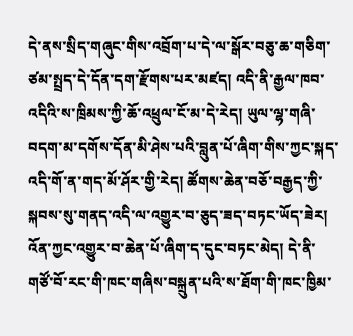དེ་ནས་སྲིད་གཞུང་གིས་འབྲོག་པ་དེ་ལ་སྒོར་བཅུ་ཆ་གཅིག་ཙམ་སྤྲད་དེ་དོན་དག་རྫོགས་པར་མཛད། འདི་ནི་རྒྱལ་ཁབ་འདིའི་ས་ཁྲིམས་ཀྱི་ཆོ་འཕྲུལ་ངོ་མ་དེ་རེད། ཡུལ་ལྷ་གཞི་བདག་མ་དགོས་དོན་མི་ཤེས་པའི་བླུན་པོ་ཞིག་གིས་ཀྱང་སྐད་འདི་གོ་ན་གད་མོ་ཤོར་གྱི་རེད། ཚོགས་ཆེན་བཅོ་བརྒྱད་ཀྱི་སྐབས་སུ་གནད་འདི་ལ་འགྱུར་བ་ཅུད་ཟད་བཏང་ཡོད་ཟེར། འོན་ཀྱང་འགྱུར་བ་ཆེན་པོ་ཞིག་ད་དུང་བཏང་མེད། དེ་ནི་གཙོ་བོ་རང་གི་ཁང་གཞིས་བསྐྲུན་པའི་ས་ཐོག་གི་ཁང་ཁྱིམ་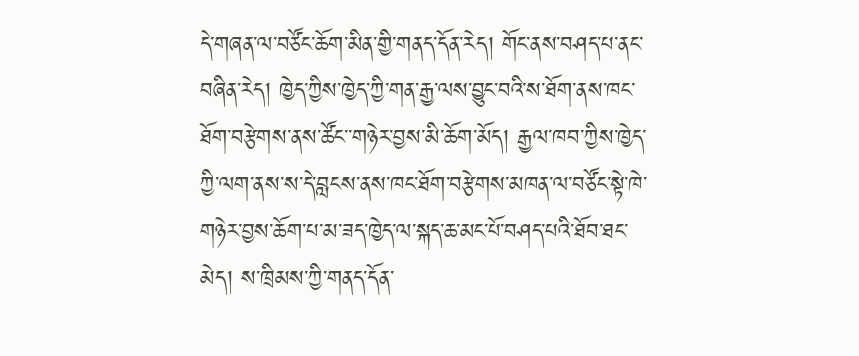དེ་གཞན་ལ་བཙོང་ཆོག་མིན་གྱི་གནད་དོན་རེད། གོང་ནས་བཤད་པ་ནང་བཞིན་རེད། ཁྱེད་ཀྱིས་ཁྱེད་ཀྱི་གན་རྒྱ་ལས་བྱུང་བའི་ས་ཐོག་ནས་ཁང་ཐོག་བརྩེགས་ནས་ཚོང་་གཉེར་བྱས་མི་ཆོག་མོད། རྒྱལ་ཁབ་ཀྱིས་ཁྱེད་ཀྱི་ལག་ནས་ས་དེ་བླངས་ནས་ཁང་ཐོག་བརྩེགས་མཁན་ལ་བཙོང་སྟེ་ཁེ་གཉེར་བྱས་ཆོག་པ་མ་ཟད་ཁྱེད་ལ་སྐད་ཆ་མང་པོ་བཤད་པའི་ཐོབ་ཐང་མེད། ས་ཁྲིམས་ཀྱི་གནད་དོན་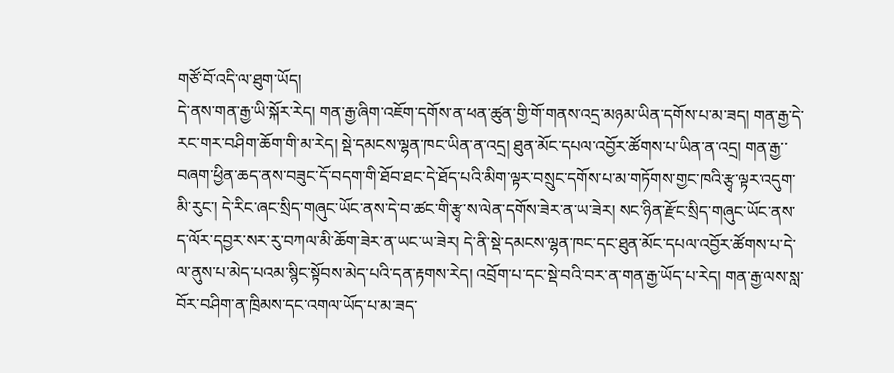གཙོ་བོ་འདི་ལ་ཐུག་ཡོད།
དེ་ནས་གན་རྒྱ་ཡི་སྐོར་རེད། གན་རྒྱ་ཞིག་འཇོག་དགོས་ན་ཕན་ཚུན་གྱི་གོ་གནས་འདྲ་མཉམ་ཡིན་དགོས་པ་མ་ཟད། གན་རྒྱ་དེ་རང་གར་བཤིག་ཆོག་གི་མ་རེད། སྡེ་དམངས་ལྷན་ཁང་ཡིན་ན་འདྲ། ཐུན་མོང་དཔལ་འབྱོར་ཚོགས་པ་ཡིན་ན་འདྲ། གན་རྒྱ་་བཞག་ཕྱིན་ཆད་ནས་བཟུང་དོ་བདག་གི་ཐོབ་ཐང་དེ་ཐོད་པའི་མིག་ལྟར་བསྲུང་དགོས་པ་མ་གཏོགས་གྱང་ཁའི་རྩྭ་ལྟར་འདུག་མི་རུང་། དེ་རིང་ཞང་སྲིད་གཞུང་ཡོང་ནས་དེ་བ་ཚང་གི་རྩྭ་ས་ལེན་དགོས་ཟེར་ན་ཡ་ཟེར། སང་ཉིན་རྫོང་སྲིད་གཞུང་ཡོང་ནས་ད་ལོར་དབྱར་སར་རུ་བཀལ་མི་ཆོག་ཟེར་ན་ཡང་ཡ་ཟེར། དེ་ནི་སྡེ་དམངས་ལྷན་ཁང་དང་ཐུན་མོང་དཔལ་འབྱོར་ཚོགས་པ་དེ་ལ་ནུས་པ་མེད་པའམ་སྙིང་སྟོབས་མེད་པའི་དན་རྟགས་རེད། འབྲོག་པ་དང་སྡེ་བའི་བར་ན་གན་རྒྱ་ཡོད་པ་རེད། གན་རྒྱ་ལས་སླ་བོར་བཤིག་ན་ཁྲིམས་དང་འགལ་ཡོད་པ་མ་ཟད་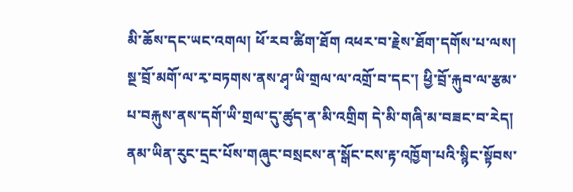མི་ཆོས་དང་ཡང་འགལ། ཕོ་རབ་ཚིག་ཐོག འཕར་བ་རྗེས་ཐོག་དགོས་པ་ལས། སྔ་བྲོ་མགོ་ལ་རྭ་བཏགས་ནས་ཤྭ་ཡི་གྲལ་ལ་འགྲོ་བ་དང་། ཕྱི་བྲོ་རྐུབ་ལ་རྩམ་པ་བརྐུས་ནས་དགོ་ཡི་གྲལ་དུ་ཚུད་ན་མི་འགྲིག དེ་མི་གཞི་མ་བཟང་བ་རེད། ནམ་ཡིན་རུང་དྲང་པོས་གཞུང་བསྲངས་ན་སྒོང་ངས་རྟ་འཁྱོག་པའི་སྙིང་སྟོབས་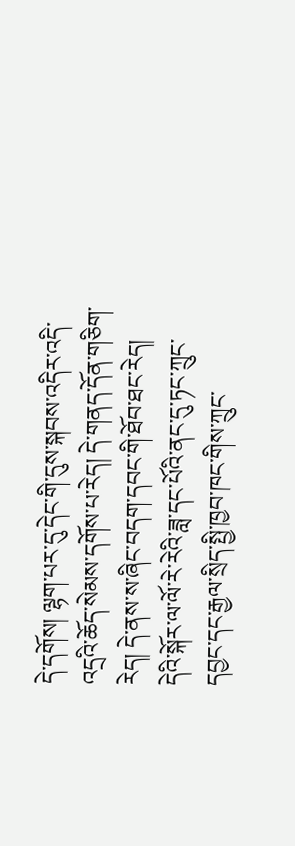དེ་དགོས། ལྷག་པར་དུ་དེང་གི་དུས་སྐབས་འདིར་འདི་འདྲའི་ཆོད་སེམས་དགོས་པ་རེད། དེ་གནད་དོན་གཅིག་རེད། དེ་ནས་ས་ཞིང་བདག་དབང་གི་ཐོབ་ཐང་རེད། དེའི་སྐོར་ལ་ལོ་རེ་རེའི་ཟླ་དང་པོའི་ནང་དུ་ཏང་ཀྲུང་དབྱང་དང་རྒྱལ་སྲིད་སྤྱི་ཁྱབ་ཁང་གིས་ཀྲུང་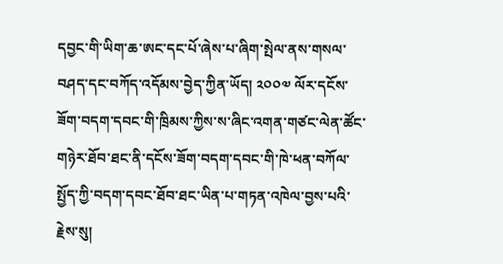དབྱང་གི་ཡིག་ཆ་ཨང་དང་པོ་ཞེས་པ་ཞིག་སྤེལ་ནས་གསལ་བཤད་དང་བཀོད་འདོམས་བྱེད་ཀྱིན་ཡོད། ༢༠༠༧ ལོར་དངོས་ཟོག་བདག་དབང་གི་ཁྲིམས་ཀྱིས་ས་ཞིང་འགན་གཙང་ལེན་ཚོང་གཉེར་ཐོབ་ཐང་ནི་དངོས་ཟོག་བདག་དབང་གི་ཁེ་ཕན་བཀོལ་སྤྱོད་ཀྱི་བདག་དབང་ཐོབ་ཐང་ཡིན་པ་གཏན་འཁེལ་བྱས་པའི་རྗེས་སུ།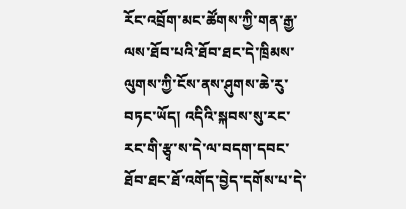རོང་འབྲོག་མང་ཚོགས་ཀྱི་གན་རྒྱ་ལས་ཐོབ་པའི་ཐོབ་ཐང་དེ་ཁྲིམས་ལུགས་ཀྱི་ངོས་ནས་ཤུགས་ཆེ་རུ་བཏང་ཡོད། འདིའི་སྐབས་སུ་རང་རང་གི་རྩྭ་ས་དེ་ལ་བདག་དབང་ཐོབ་ཐང་ཐོ་འགོད་བྱེད་དགོས་པ་དེ་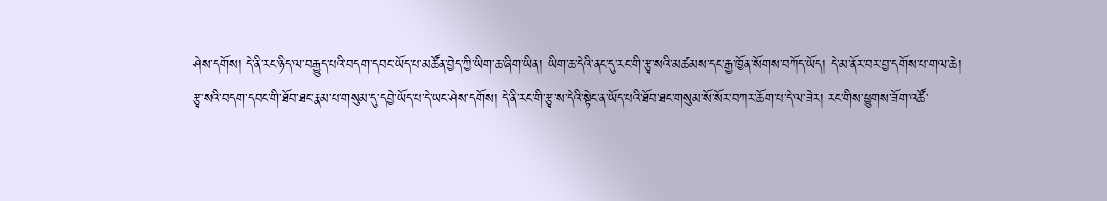ཤེས་དགོས། དེ་ནི་རང་ཉིད་ལ་བརྒྱུད་པའི་བདག་དབང་ཡོད་པ་མཚོན་བྱེད་ཀྱི་ཡིག་ཆ་ཞིག་ཡིན། ཡིག་ཆ་དེའི་ནང་དུ་རང་གི་རྩྭ་སའི་མཚམས་དང་རྒྱ་ཁྱོན་སོགས་བཀོད་ཡོད། དེ་མ་ནོར་བར་བྱ་དགོས་པ་གལ་ཆེ།
རྩྭ་སའི་བདག་དབང་གི་ཐོབ་ཐང་རྣམ་པ་གསུམ་དུ་དབྱེ་ཡོད་པ་དེ་ཡང་ཤེས་དགོས། དེ་ནི་རང་གི་རྩྭ་ས་དེའི་སྟེང་ན་ཡོད་པའི་ཐོབ་ཐང་གསུམ་སོ་སོར་བཀར་ཆོག་པ་དེ་ལ་ཟེར། རང་གིས་ཕྱུགས་ཟོག་འཚོ་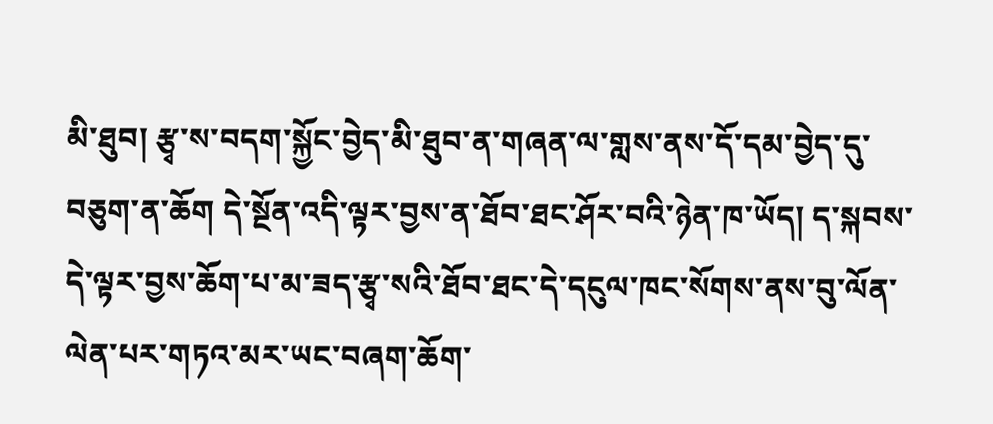མི་ཐུབ། རྩྭ་ས་བདག་སྐྱོང་བྱེད་མི་ཐུབ་ན་གཞན་ལ་གླས་ནས་དོ་དམ་བྱེད་དུ་བཅུག་ན་ཆོག དེ་སྔོན་འདི་ལྟར་བྱས་ན་ཐོབ་ཐང་ཤོར་བའི་ཉེན་ཁ་ཡོད། ད་སྐབས་དེ་ལྟར་བྱས་ཆོག་པ་མ་ཟད་རྩྭ་སའི་ཐོབ་ཐང་དེ་དངུལ་ཁང་སོགས་ནས་བུ་ལོན་ལེན་པར་གཏའ་མར་ཡང་བཞག་ཆོག་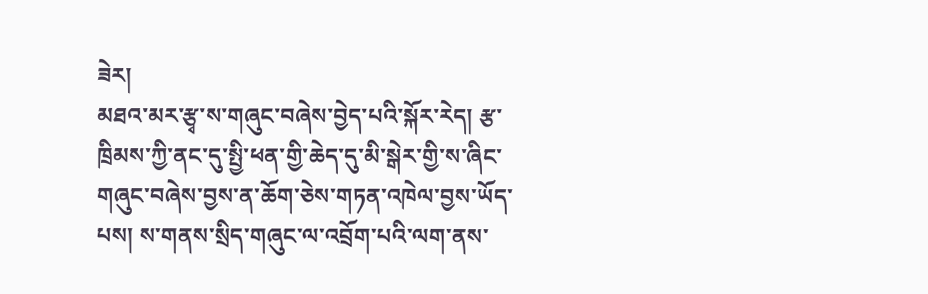ཟེར།
མཐའ་མར་རྩྭ་ས་གཞུང་བཞེས་བྱེད་པའི་སྐོར་རེད། རྩ་ཁྲིམས་ཀྱི་ནང་དུ་སྤྱི་ཕན་གྱི་ཆེད་དུ་མི་སྒེར་གྱི་ས་ཞིང་གཞུང་བཞེས་བྱས་ན་ཆོག་ཅེས་གཏན་འཁེལ་བྱས་ཡོད་པས། ས་གནས་སྲིད་གཞུང་ལ་འབྲོག་པའི་ལག་ནས་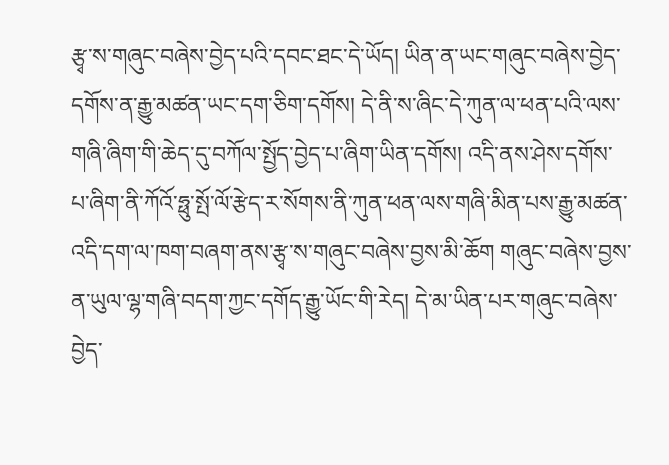རྩྭ་ས་གཞུང་བཞེས་བྱེད་པའི་དབང་ཐང་དེ་ཡོད། ཡིན་ན་ཡང་གཞུང་བཞེས་བྱེད་དགོས་ན་རྒྱུ་མཚན་ཡང་དག་ཅིག་དགོས། དེ་ནི་ས་ཞིང་དེ་ཀུན་ལ་ཕན་པའི་ལས་གཞི་ཞིག་གི་ཆེད་དུ་བཀོལ་སྤྱོད་བྱེད་པ་ཞིག་ཡིན་དགོས། འདི་ནས་ཤེས་དགོས་པ་ཞིག་ནི་ཀོའོ་ཧྥུ་སྤོ་ལོ་རྩེད་ར་སོགས་ནི་ཀུན་ཕན་ལས་གཞི་མིན་པས་རྒྱུ་མཚན་འདི་དག་ལ་ཁག་བཞག་ནས་རྩྭ་ས་གཞུང་བཞེས་བྱས་མི་ཆོག གཞུང་བཞེས་བྱས་ན་ཡུལ་ལྷ་གཞི་བདག་ཀྱང་དགོད་རྒྱུ་ཡོང་གི་རེད། དེ་མ་ཡིན་པར་གཞུང་བཞེས་བྱེད་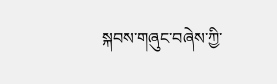སྐབས་གཞུང་བཞེས་ཀྱི་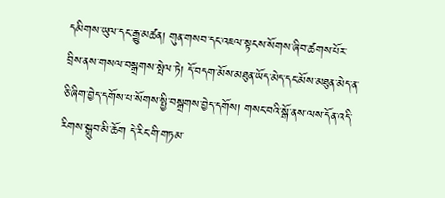དམིགས་ཡུལ་དང་རྒྱུ་མཚན། གུན་གསབ་དང་འཇལ་སྟངས་སོགས་ཞིབ་ཚགས་པོར་བྲིས་ནས་གསལ་བསྒྲགས་སྤེལ་ཏེ། དོ་བདག་མོས་མཐུན་ཡོད་མེད་དང་མོས་མཐུན་མེད་ན་ཅི་ཞིག་བྱེད་དགོས་པ་སོགས་སྤྱི་བསྒྲགས་བྱེད་དགོས། གསང་བའི་སྒོ་ནས་ལས་དོན་འདི་རིགས་སྒྲུབ་མི་ཆོག དེ་རིང་གི་གཏམ་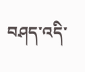བཤད་འདི་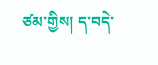ཙམ་གྱིས། ད་བདེ་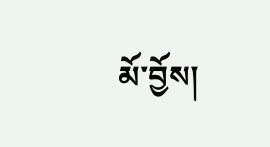མོ་བྱོས།